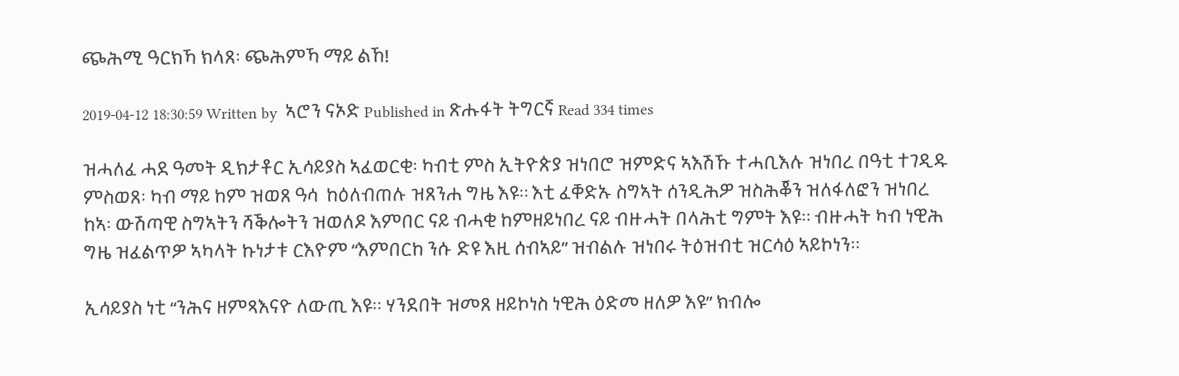ጭሕሚ ዓርክኻ ክላጸ፡ ጭሕምኻ ማይ ልኸ!

2019-04-12 18:30:59 Written by  ኣሮን ናኦድ Published in ጽሑፋት ትግርኛ Read 334 times

ዝሓለፈ ሓደ ዓመት ዲክታቶር ኢሳይያስ ኣፈወርቂ፡ ካብቲ ምስ ኢትዮጵያ ዝነበሮ ዝምድና ኣእሽኹ ተሓቢእሉ ዝነበረ በዓቲ ተገዲዱ ምስወጸ፡ ካብ ማይ ከም ዝወጸ ዓሳ  ከዕለብጠሉ ዝጸንሐ ግዜ እዩ። እቲ ፈቐድኡ ስግኣት ሰንዲሕዎ ዝስሕቖን ዝለፋለፎን ዝነበረ ከኣ፡ ውሽጣዊ ስግኣትን ሻቕሎትን ዝወለዶ እምበር ናይ ብሓቂ ከምዘይነበረ ናይ ብዙሓት በላሕቲ ግምት እዩ። ብዙሓት ካብ ነዊሕ ግዜ ዝፈልጥዎ ኣካላት ኩነታቱ ርእዮም “እምበርከ ንሱ ድዩ እዚ ሰብኣይ” ዝብልሉ ዝነበሩ ትዕዝብቲ ዝርሳዕ ኣይኮነን።

ኢሳይያስ ነቲ “ንሕና ዘምጻእናዮ ለውጢ እዩ። ሃንደበት ዝመጸ ዘይኮነስ ነዊሕ ዕድመ ዘለዎ እዩ” ክብሎ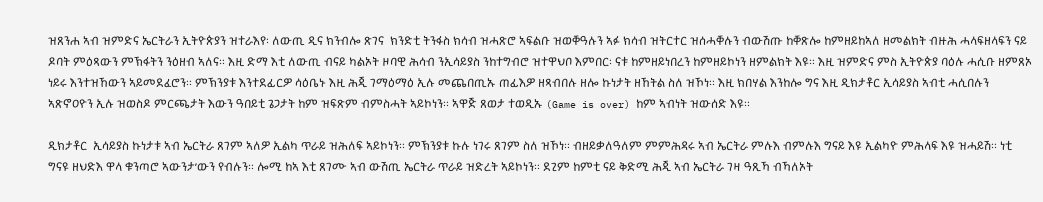ዝጸንሐ ኣብ ዝምድና ኤርትራን ኢትዮጵያን ዝተራእየ፡ ለውጢ ዲና ክንብሎ ጽገና  ክንድቲ ትንፋስ ክሳብ ዝሓጽሮ ኣፍልቡ ዝወቐዓሉን ኣፉ ክሳብ ዝትርተር ዝሰሓቐሉን ብውሽጡ ከቐጽሎ ከምዘይከኣለ ዘመልክት ብዙሕ ሓላፍዘላፍን ናይ ዶባት ምዕጻውን ምኽፋትን ንዕዘብ ኣለና። እዚ ድማ እቲ ለውጢ ብናይ ካልኦት ዞባዊ ሕሳብ ንኢሳይያስ ንከተግብሮ ዝተዋህቦ እምበር፡ ናቱ ከምዘይነበረን ከምዘይኮነን ዘምልክት እዩ። እዚ ዝምድና ምስ ኢትዮጵያ ባዕሉ ሓሲቡ ዘምጸኦ ነይሩ እንተዝኸውን ኣይመደፈሮን። ምኽንያቱ እንተደፊርዎ ሳዕቤኑ እዚ ሕጂ ገማዕማዕ ኢሉ መጨበጢኡ ጠፊእዎ ዘጻብበሉ ዘሎ ኩነታት ዘኸትል ስለ ዝኾነ። እዚ ክበሃል እንከሎ ግና እዚ ዲክታቶር ኢሳይያስ ኣብቲ ሓሲበሉን ኣጽኖዐዮን ኢሉ ዝወስዶ ምርጫታት እውን ዓበይቲ ጌጋታት ከም ዝፍጽም ብምስሓት ኣይኮነን። ኣዋጅ ጸወታ ተወዲኡ (Game is over) ከም ኣብነት ዝውሰድ እዩ።

ዲክታቶር  ኢሳይያስ ኩነታቱ ኣብ ኤርትራ ጸገም ኣለዎ ኢልካ ጥራይ ዝሕለፍ ኣይኮነን። ምኽንያቱ ኩሉ ነገሩ ጸገም ስለ ዝኾነ። ብዘይቃለዓለም ምምሕዳሩ ኣብ ኤርትራ ምሉእ ብምሉእ ግናይ እዩ ኢልካዮ ምሕላፍ እዩ ዝሓይሽ። ነቲ ግናዩ ዘህድእ ዋላ ቁንጣሮ ኣውንታ’ውን የብሉን። ሎሚ ከኣ እቲ ጸገሙ ኣብ ውሽጢ ኤርትራ ጥራይ ዝድረት ኣይኮነን። ደጊም ከምቲ ናይ ቅድሚ ሕጂ ኣብ ኤርትራ ገዛ ዓጺኻ ብኻለኦት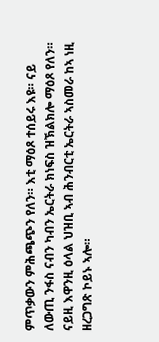ምጥቃውን ምሕጫጭን የለን። እቲ ማዕጾ ተሰይሩ እዩ። ናይ ለውጢ ንፋስ ናብን ካብን ኤርትራ ክነፍስ ዝኽልክሎ ማዕጾ የለን። ናይዚ እዋንዚ ዕላል ህዝቢ ኣብ ሕንብርቲ ኤርትራ ኣስመራ ከኣ ነዚ ዘረጋግጽ ኮይኑ ኣሎ።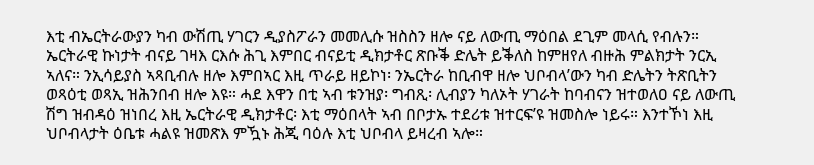እቲ ብኤርትራውያን ካብ ውሽጢ ሃገርን ዲያስፖራን መመሊሱ ዝስስን ዘሎ ናይ ለውጢ ማዕበል ደጊም መላሲ የብሉን። ኤርትራዊ ኩነታት ብናይ ገዛእ ርእሱ ሕጊ እምበር ብናይቲ ዲክታቶር ጽቡቕ ድሌት ይቕለስ ከምዘየለ ብዙሕ ምልክታት ንርኢ ኣለና። ንኢሳይያስ ኣጻቢብሉ ዘሎ እምበኣር እዚ ጥራይ ዘይኮነ፡ ንኤርትራ ከቢብዋ ዘሎ ህቦብላ’ውን ካብ ድሌትን ትጽቢትን ወጻዕቲ ወጻኢ ዝሕንበብ ዘሎ እዩ። ሓደ እዋን በቲ ኣብ ቱንዝያ፡ ግብጺ፡ ሊብያን ካለኦት ሃገራት ከባብናን ዝተወለዐ ናይ ለውጢ ሽግ ዝብዳዕ ዝነበረ እዚ ኤርትራዊ ዲክታቶር፡ እቲ ማዕበላት ኣብ በቦታኡ ተደሪቱ ዝተርፍ’ዩ ዝመስሎ ነይሩ። እንተኾነ እዚ ህቦብላታት ዕቤቱ ሓልዩ ዝመጽእ ምዃኑ ሕጂ ባዕሉ እቲ ህቦብላ ይዛረብ ኣሎ።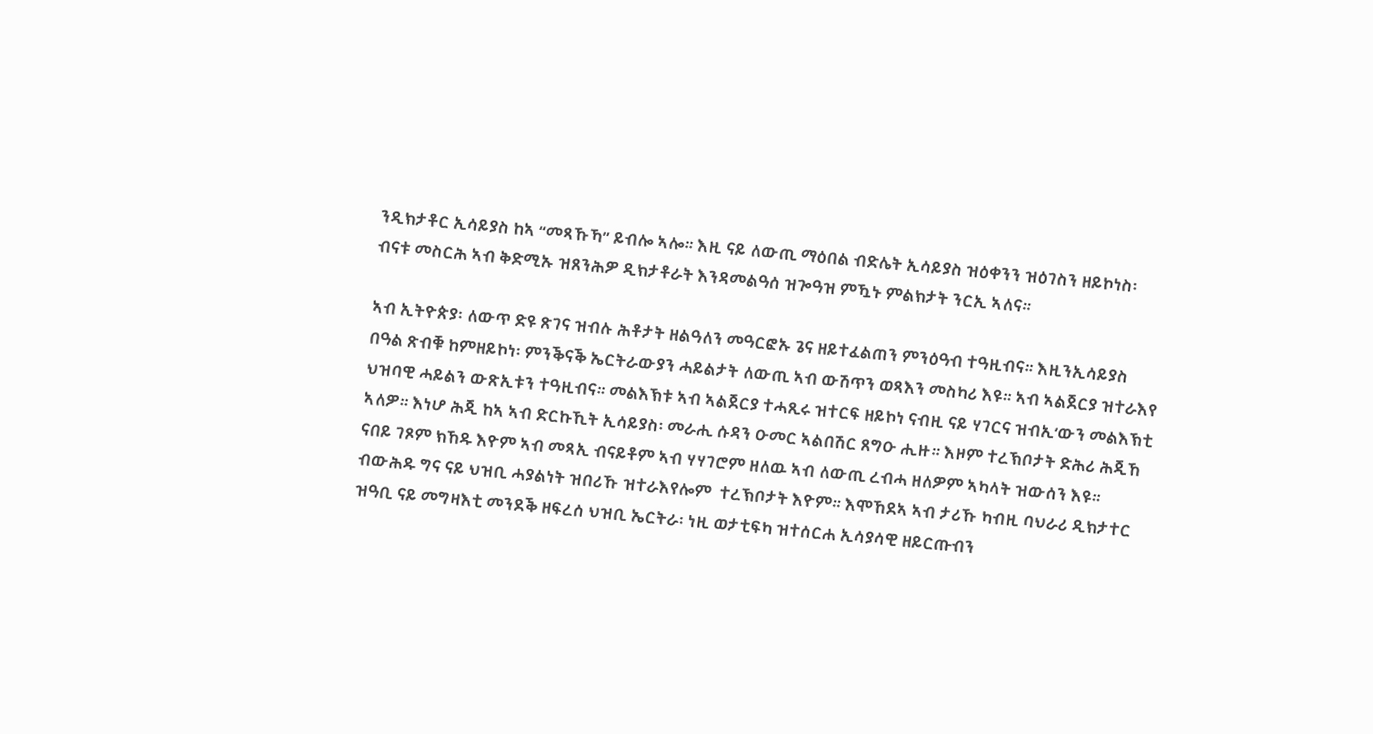ንዲክታቶር ኢሳይያስ ከኣ “መጻኹኻ” ይብሎ ኣሎ። እዚ ናይ ለውጢ ማዕበል ብድሌት ኢሳይያስ ዝዕቀንን ዝዕገስን ዘይኮነስ፡ ብናቱ መስርሕ ኣብ ቅድሚኡ ዝጸንሕዎ ዲክታቶራት እንዳመልዓሰ ዝጐዓዝ ምዃኑ ምልክታት ንርኢ ኣለና።

ኣብ ኢትዮጵያ፡ ለውጥ ድዩ ጽገና ዝብሉ ሕቶታት ዘልዓለን መዓርፎኡ ጌና ዘይተፈልጠን ምንዕዓብ ተዓዚብና። እዚንኢሳይያስ በዓል ጽብቑ ከምዘይኮነ፡ ምንቕናቕ ኤርትራውያን ሓይልታት ለውጢ ኣብ ውሽጥን ወጻእን መስካሪ እዩ። ኣብ ኣልጀርያ ዝተራእየ ህዝባዊ ሓይልን ውጽኢቱን ተዓዚብና። መልእኽቱ ኣብ ኣልጀርያ ተሓጺሩ ዝተርፍ ዘይኮነ ናብዚ ናይ ሃገርና ዝብኢ’ውን መልእኽቲ ኣለዎ። እነሆ ሕጂ ከኣ ኣብ ድርኩኺት ኢሳይያስ፡ መራሒ ሱዳን ዑመር ኣልበሽር ጸግዑ ሒዙ። እዞም ተረኽቦታት ድሕሪ ሕጂኸ  ናበይ ገጾም ክኸዱ እዮም ኣብ መጻኢ ብናይቶም ኣብ ሃሃገሮም ዘለዉ ኣብ ለውጢ ረብሓ ዘለዎም ኣካላት ዝውሰን እዩ። ብውሕዱ ግና ናይ ህዝቢ ሓያልነት ዝበሪኹ ዝተራእየሎም  ተረኽቦታት እዮም። እሞኸደኣ ኣብ ታሪኹ ካብዚ ባህራሪ ዲክታተር  ዝዓቢ ናይ መግዛእቲ መንደቕ ዘፍረሰ ህዝቢ ኤርትራ፡ ነዚ ወታቲፍካ ዝተሰርሐ ኢሳያሳዊ ዘይርጡብን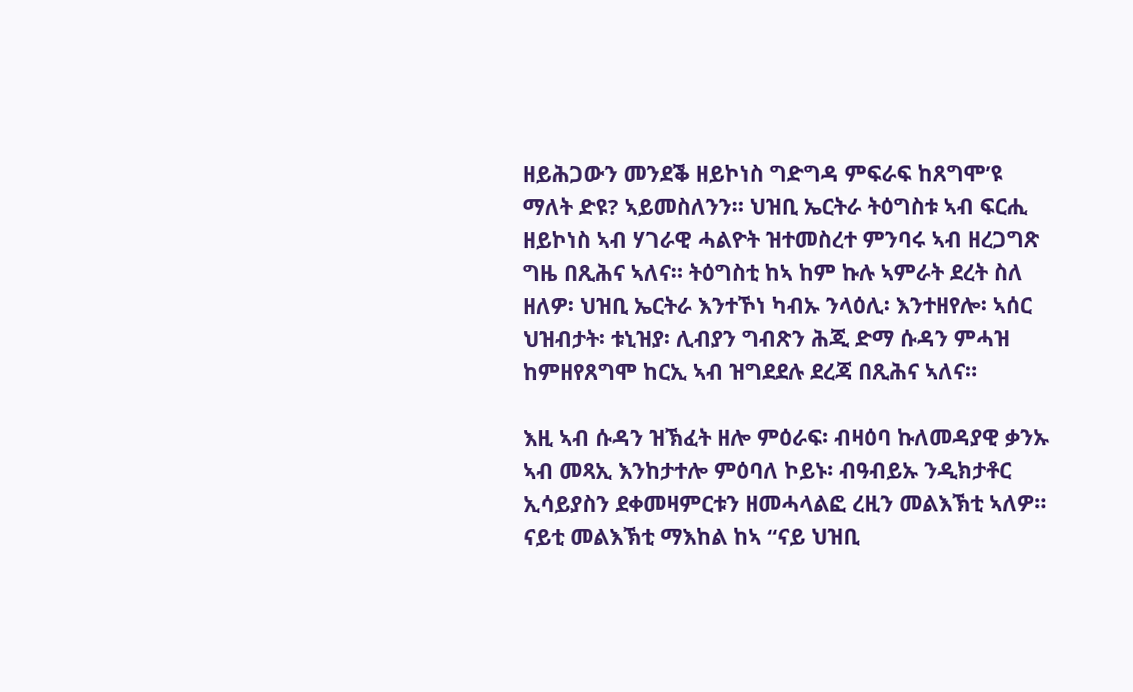ዘይሕጋውን መንደቕ ዘይኮነስ ግድግዳ ምፍራፍ ከጸግሞ’ዩ ማለት ድዩ? ኣይመስለንን። ህዝቢ ኤርትራ ትዕግስቱ ኣብ ፍርሒ ዘይኮነስ ኣብ ሃገራዊ ሓልዮት ዝተመስረተ ምንባሩ ኣብ ዘረጋግጽ ግዜ በጺሕና ኣለና። ትዕግስቲ ከኣ ከም ኩሉ ኣምራት ደረት ስለ ዘለዎ፡ ህዝቢ ኤርትራ እንተኾነ ካብኡ ንላዕሊ፡ እንተዘየሎ፡ ኣሰር ህዝብታት፡ ቱኒዝያ፡ ሊብያን ግብጽን ሕጂ ድማ ሱዳን ምሓዝ ከምዘየጸግሞ ከርኢ ኣብ ዝግደደሉ ደረጃ በጺሕና ኣለና።

እዚ ኣብ ሱዳን ዝኽፈት ዘሎ ምዕራፍ፡ ብዛዕባ ኩለመዳያዊ ቃንኡ ኣብ መጻኢ እንከታተሎ ምዕባለ ኮይኑ፡ ብዓብይኡ ንዲክታቶር ኢሳይያስን ደቀመዛምርቱን ዘመሓላልፎ ረዚን መልእኽቲ ኣለዎ። ናይቲ መልእኽቲ ማእከል ከኣ “ናይ ህዝቢ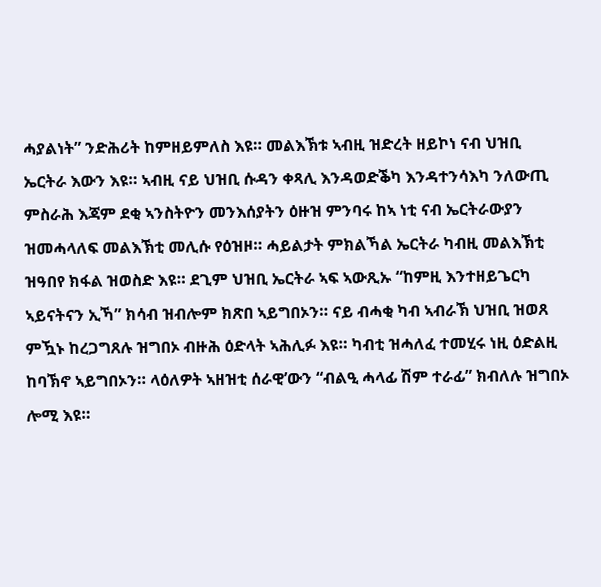ሓያልነት” ንድሕሪት ከምዘይምለስ እዩ። መልእኽቱ ኣብዚ ዝድረት ዘይኮነ ናብ ህዝቢ ኤርትራ እውን እዩ። ኣብዚ ናይ ህዝቢ ሱዳን ቀጻሊ እንዳወድቕካ እንዳተንሳእካ ንለውጢ ምስራሕ እጃም ደቂ ኣንስትዮን መንእሰያትን ዕዙዝ ምንባሩ ከኣ ነቲ ናብ ኤርትራውያን ዝመሓላለፍ መልእኽቲ መሊሱ የዕዝዞ። ሓይልታት ምክልኻል ኤርትራ ካብዚ መልእኽቲ ዝዓበየ ክፋል ዝወስድ እዩ። ደጊም ህዝቢ ኤርትራ ኣፍ ኣውጺኡ “ከምዚ እንተዘይጌርካ ኣይናትናን ኢኻ” ክሳብ ዝብሎም ክጽበ ኣይግበኦን። ናይ ብሓቂ ካብ ኣብራኽ ህዝቢ ዝወጸ ምዃኑ ከረጋግጸሉ ዝግበኦ ብዙሕ ዕድላት ኣሕሊፉ እዩ። ካብቲ ዝሓለፈ ተመሂሩ ነዚ ዕድልዚ ከባኽኖ ኣይግበኦን። ላዕለዎት ኣዘዝቲ ሰራዊ’ውን “ብልዒ ሓላፊ ሽም ተራፊ” ክብለሉ ዝግበኦ ሎሚ እዩ።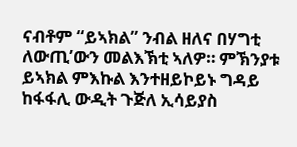ናብቶም “ይኣክል” ንብል ዘለና በሃግቲ ለውጢ’ውን መልእኽቲ ኣለዎ። ምኽንያቱ ይኣክል ምእኩል እንተዘይኮይኑ ግዳይ ከፋፋሊ ውዲት ጉጅለ ኢሳይያስ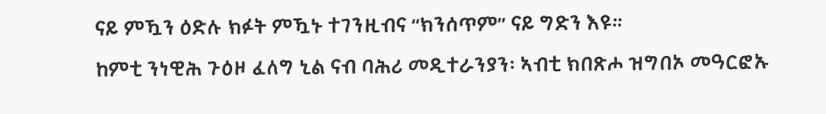ናይ ምዃን ዕድሉ ክፉት ምዃኑ ተገንዚብና “ክንሰጥም” ናይ ግድን እዩ።

ከምቲ ንነዊሕ ጉዕዞ ፈለግ ኒል ናብ ባሕሪ መዲተራንያን፡ ኣብቲ ክበጽሖ ዝግበኦ መዓርፎኡ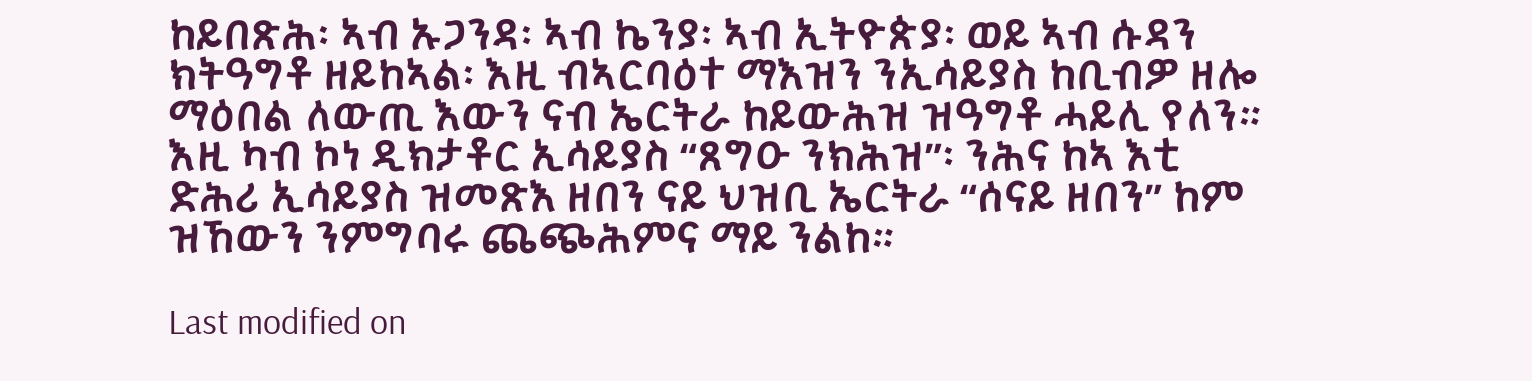ከይበጽሕ፡ ኣብ ኡጋንዳ፡ ኣብ ኬንያ፡ ኣብ ኢትዮጵያ፡ ወይ ኣብ ሱዳን ክትዓግቶ ዘይከኣል፡ እዚ ብኣርባዕተ ማእዝን ንኢሳይያስ ከቢብዎ ዘሎ ማዕበል ለውጢ እውን ናብ ኤርትራ ከይውሕዝ ዝዓግቶ ሓይሊ የለን። እዚ ካብ ኮነ ዲክታቶር ኢሳይያስ “ጸግዑ ንክሕዝ”፡ ንሕና ከኣ እቲ ድሕሪ ኢሳይያስ ዝመጽእ ዘበን ናይ ህዝቢ ኤርትራ “ሰናይ ዘበን” ከም ዝኸውን ንምግባሩ ጨጭሕምና ማይ ንልከ።

Last modified on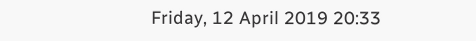Friday, 12 April 2019 20:33